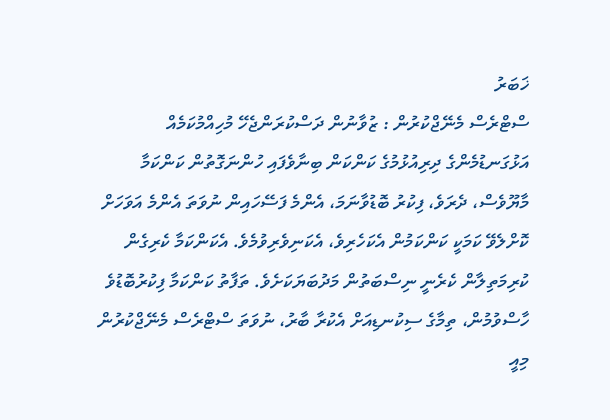ޚަބަރު
ސްޓްރެސް މެނޭޖްކުރުން : ޒުވާނުން ދަސްކުރަންޖެހޭ މުހިއްމުކަމެއް
އަޅުގަނޑުމެންގެ ދިރިއުޅުމުގެ ކަންކަން ބިނާވެފައި ހުންނަގޮތުން ކަންކަމާ މާޔޫވެސް، ދެރަވެ، ފިކުރު ބޮޑުވާނަމަ، އެންމެ ފަސޭހައިން ނުވަތަ އެންމެ އަވަހަށް ކޮށްލެވޭ ކަމަކީ ކަންކަމުން އެކަހެރިވެ، އެކަނިވެރިވުމެވެ. އެކަންކަމާ ކެރިގެން ކުރިމަތިލާން ކެރެނީ ނިސްބަތުން މަދުބަޔަކަށެވެ. ތަފާތު ކަންކަމާ ފިކުރުބޮޑުވެ ހާސްވުމުން، ތިމާގެ ސިކުނޑިއަށް އެކުރާ ބާރު، ނުވަތަ ސްޓްރެސް މެނޭޖްކުރުން މިއީ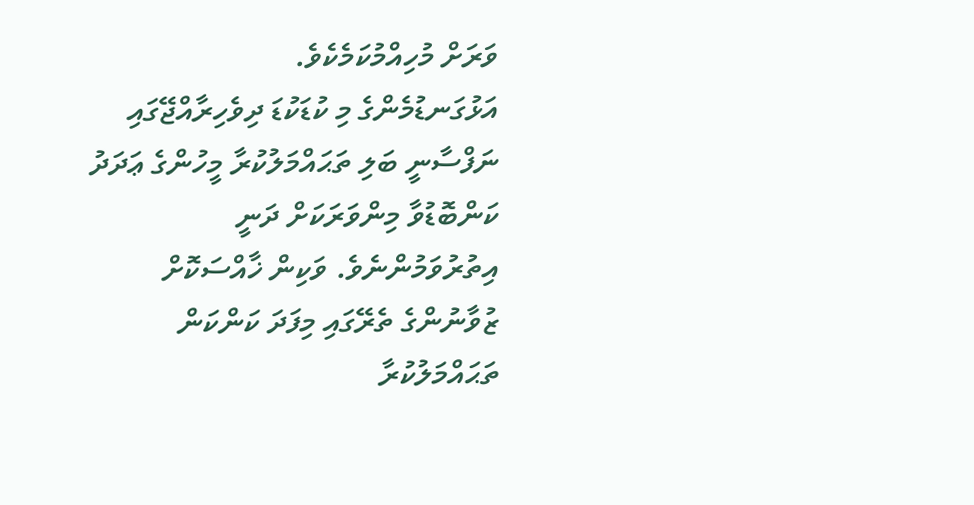ވަރަށް މުހިއްމުކަމެކެވެ.
އަޅުގަނޑުމެންގެ މި ކުޑަކުޑަ ދިވެހިރާއްޖޭގައި ނަފްސާނީ ބަލި ތަޙައްމަލުކުރާ މީހުންގެ ޢަދަދު ކަންބޮޑުވާ މިންވަރަކަށް ދަނީ އިތުރުވަމުންނެވެ. ވަކިން ޚާއްސަކޮށް ޒުވާނުންގެ ތެރޭގައި މިފަދަ ކަންކަން ތަޙައްމަލުކުރާ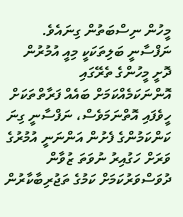މީހުން ނިސްބަތުން ގިނައެވެ. ނަފްސާނީ ބަލިތަކަކީ މިއީ އުމުރުން ދޮށީ މީހުންގެ ތެރޭގައި އޮންނަކަމެއްކަމަށް ބައެއް ފަރާތްތަކަށް ހީވެފައި އޮތްނަމަވެސް، ނަފްސާނީ ގިނަ ކަންކަމުންގެ ފެށުން އަންނަނީ އުމުރުގެ ވަރަށް ހަގުއިރު ނުވަތަ ޒުވާން ދުވަސްވަރުކަމަށް ކަމުގެ ތަޖުރިބާކާރުން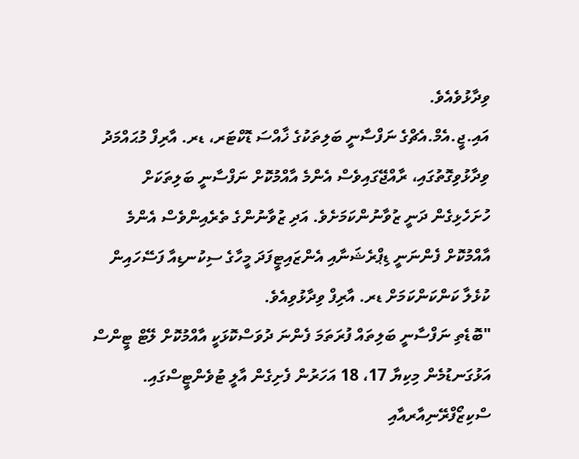ވިދާޅުވެއެވެ.
އައި.ޖީ.އެމް.އެޗްގެ ނަފްސާނީ ބަލިތަކުގެ ޚާއްސަ ޑޮކްޓަރ، ޑރ. އާރިފް މުޙައްމަދު ވިދާޅުވިގޮތުގައި، ރާއްޖޭގައިވެސް އެންމެ އާއްމުކޮށް ނަފްސާނީ ބަލިތަކަށް ހުށަހެޅިގެން ދަނީ ޒުވާނުންކަމަށެވެ. އަދި ޒުވާނުންގެ ތެރެއިންވެސް އެންމެ އާއްމުކޮށް ފެންނަނީ ޑިޕްރެޝަނާއި އެންޒައިޓީފަދަ މީހާގެ ސިކުނޑިއާ ފަސޭހައިން ކުޅެލާ ކަންކަންކަމަށް ޑރ. އާރިފް ވިދާޅުވިއެވެ.
"ބޮޑެތި ނަފްސާނީ ބަލިތައް ފުރަތަމަ ފެންނަ ދުވަސްކޮޅަކީ އާއްމުކޮށް ލޭޓް ޓީންސް އަޅުގަނޑުމެން މިކިޔާ 17، 18 އަހަރުން ފެށިގެން އާލީ ޓުވެންޓީސްގައި. ސްކިޒޯފްރޭނިއާރއާއި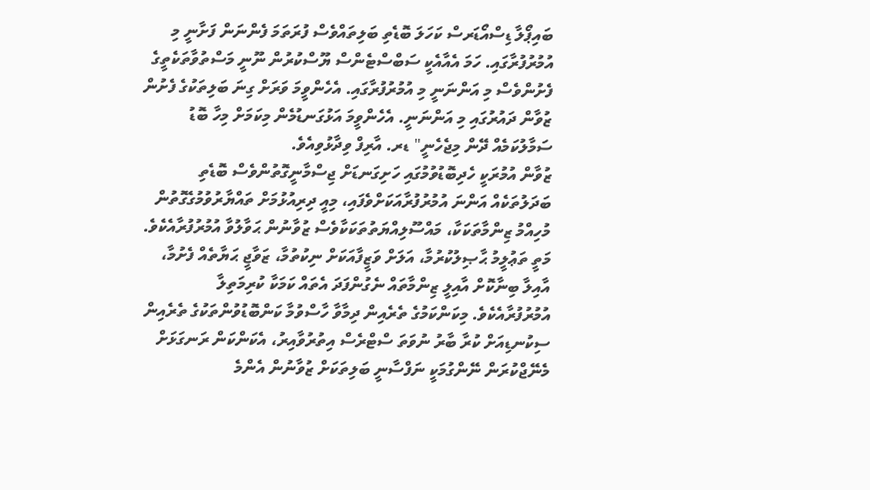ބައިޕޯލާ ޑިސްއޯޑަރސް ކަހަލަ ބޮޑެތި ބަލިތައްވެސް ފުރަތަމަ ފެންނަން ފަށާނީ މި އުމުރުފުރާގައި. ހަމަ އެއާއެކީ ސަބްސްޓެންސް ޔޫސްކުރުން ނޫނީ މަސްތުވާތަކެތީގެ ފެށުންވެސް މި އަންނަނީ މި އުމުރުފުރާގައި. އެހެންވީމަ ވަރަށް ގިނަ ބަލިތަކުގެ ފެށުން ޒުވާން ދައުރުގައި މި އަންނަނީ. އެހެންވީމަ އަޅުގަނޑުމެން މިކަމަށް މިހާ ބޮޑު ސަމާލުކަމެއް ދޭން މިޖެހެނީ" ޑރ. އާރިފް ވިދާޅުވިއެވެ.
ޒުވާން އުމުރަކީ ހެދިބޮޑުވުމުގައި ހަށިގަނޑަށް ޖިސްމާނީގޮތުންވެސް ބޮޑެތި ބަދަލުތަކެއް އަންނަ އުމުރުފުރާއަކަށްވެފައި، މިއީ ދިރިއުޅުމަށް ތައްޔާރުވުމުގެގޮތުން މުހިއްމު ޒިންމާތަކަކާ، މައްސޫލިއްޔަތުތަކަކާވެސް ޒުވާނުން ޙަވާލުވާ އުމުރުފުރާއެކެވެ.
މަތީ ތަޢުލީމު ޙާޞިލުކުރުމާ، އަލަށް ވަޒީފާއަކަށް ނިކުތުމާ، ޒަވާޖީ ޙަޔާތެއް ފެށުމާ، އާއިލާ ބިނާކޮށް އާއިލީ ޒިންމާތައް ނެގުންފަދަ އެތައް ކަމަކާ ކުރިމަތިލާ އުމުރުފުރާއެކެވެ. މިކަންކަމުގެ ތެރެއިން ދިމާވާ ހާސްވުމާ ކަންބޮޑުވުންތަކުގެ ތެރެއިން ސިކުނޑިއަށް ކުރާ ބާރު ނުވަތަ ސްޓްރެސް އިތުރުވާއިރު، އެކަންކަން ރަނގަޅަށް މެނޭޖްކުރަން ނޭންގުމަކީ ނަފްސާނީ ބަލިތަކަށް ޒުވާނުން އެންމެ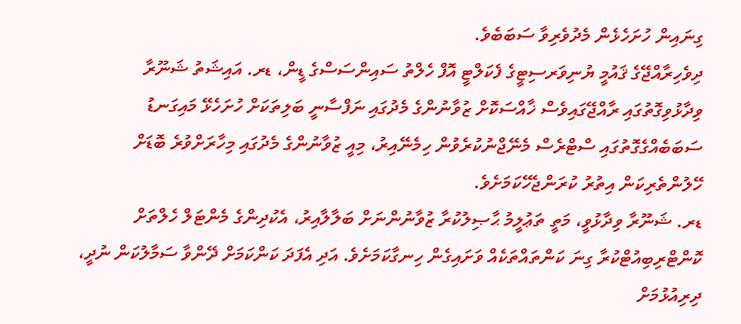ގިނައިން ހުށަހެޅެން މެދުވެރިވާ ސަބަބެވެ.
ދިވެހިރާއްޖޭގެ ޤައުމީ ޔުނިވަރސިޓީގެ ފެކަލްޓީ އޮފް ހެލްތު ސައިންސަސްގެ ޑީން، ޑރ. އައިޝަތު ޝަނޫރާ ވިދާޅުވިގޮތުގައި ރާއްޖޭގައިވެސް ޚާއްސަކޮށް ޒުވާނުންގެ މެދުގައި ނަފްސާނީ ބަލިތަކަށް ހުށަހެޅޭ މައިގަނޑު ސަބަބެއްގެގޮތުގައި ސްޓްރެސް މެނޭޖްނުކުރެވުން ހިމެނޭއިރު، މިއީ ޒުވާނުންގެ މެދުގައި މިހާރަށްވުރެ ބޮޑަށް ހޭލުންތެރިކަން އިތުރު ކުރަންޖެހޭކަމަށެވެ.
ޑރ. ޝަނޫރާ ވިދާޅުވީ، މަތީ ތަޢުލީމު ޙާޞިލުކުރާ ޒުވާނުންނަށް ބަލާލާއިރު، އެކުދިންގެ މެންޓަލް ހެލްތަށް ކޮންޓްރިބިއުޓްކުރާ ގިނަ ކަންތައްތަކެއް ވަށައިގެން ހިނގާކަމަށެވެ. އަދި އެފަދަ ކަންކަމަށް ދޭންވާ ސަމާލުކަން ނުދީ، ދިރިއުޅުމަށް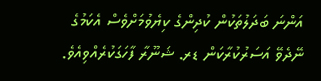އަންނަ ބަދަލުތަކުން ކުދިންގެ ކިޔެވުމަށްވެސް އެކަމުގެ ނޭދެވޭ އަސަރުކުރާކަން ޑރ. ޝަނޫރާ ފާހަގަކުރެއްވިއެވެ.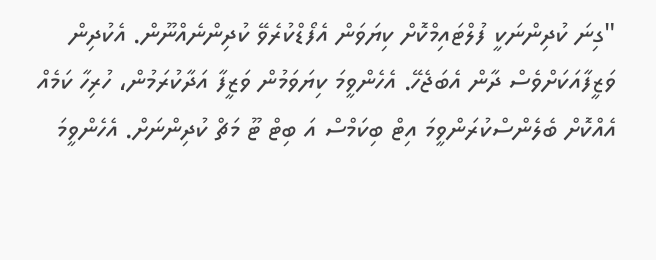"ގިނަ ކުދިންނަކީ ފުލްޓައިމްކޮށް ކިޔަވަން އެފޯޑްކުރެވޭ ކުދިންނެއްނޫން. އެކުދިން ވަޒީފާއަކަށްވެސް ދާން އެބަޖެހޭ. އެހެންވީމަ ކިޔަވަމުން ވަޒީފާ އަދާކުރަމުން، ހުރިހާ ކަމެއް އެއްކޮށް ބެލެންސްކުރަންވީމަ އިޓް ބިކަމްސް އަ ބިޓް ޓޫ މަޗް ކުދިންނަށް. އެހެންވީމަ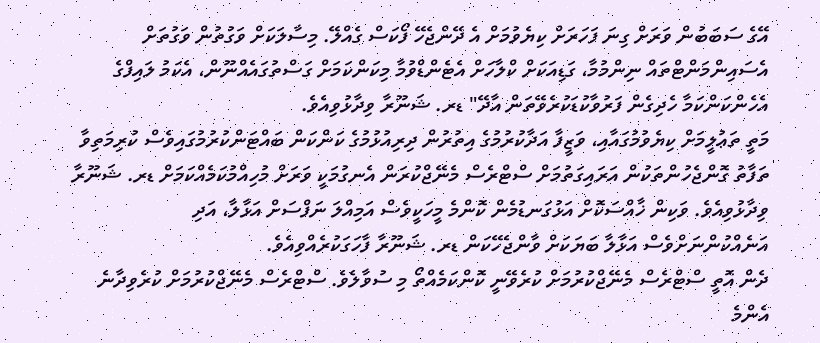އޭގެ ސަބަބުން ވަރަށް ގިނަ ފަހަރަށް ކިޔެވުމަށް އެ ދޭންޖެހޭ ފޯކަސް ގެއްލޭ. މިސާލަކަށް ވަގުތުން ވަގުތަށް އެސައިންމަންޓްތައް ނިންމުމާ، ގަޑިއަކަށް ކްލާހަށް އެޓެންޑްވުމާ މިކަންކަމަށް ގަސްތުގައެއްނޫން، އެކަމު ލައިފްގެ އެހެންކަންކަމާ ހެދިގެން ފަރުވާކުޑަކުރެވޭތަން އާދޭ" ޑރ. ޝަނޫރާ ވިދާޅުވިއެވެ.
މަތީ ތަޢުލީމަށް ކިޔެވުމުގައާއި، ވަޒީފާ އަދާކުރުމުގެ އިތުރުން ދިރިއުޅުމުގެ ކަންކަން ބައްޓަންކުރުމުގައިވެސް ކުރިމަތިވާ ތަފާތު ގޮންޖެހުންތަކުން އަރައިގަތުމަށް ސްޓްރެސް މެނޭޖްކުރަން އެނގުމަކީ ވަރަށް މުހިއްމުކަމެއްކަމަށް ޑރ. ޝަނޫރާ ވިދާޅުވިއެވެ. ވަކިން ޚާއްސަކޮށް އަޅުގަނޑުމެން ކޮންމެ މީހަކީވެސް އަމިއްލަ ނަފްސަށް އަޅާލާ، އަދި އަނެއްކުންނަށްވެސް އަޅާލާ ބަޔަކަށް ވާންޖެހޭކަން ޑރ. ޝަނޫރާ ފާހަގަކުރެއްވިއެވެ.
ދެން އޮތީ ސްޓްރެސް މެނޭޖްކުރުމަށް ކުރެވޭނީ ކޮންކަމެއްތޯ މި ސުވާލެވެ. ސްޓްރެސް މެނޭޖްކުރުމަށް ކުރެވިދާނެ އެންމެ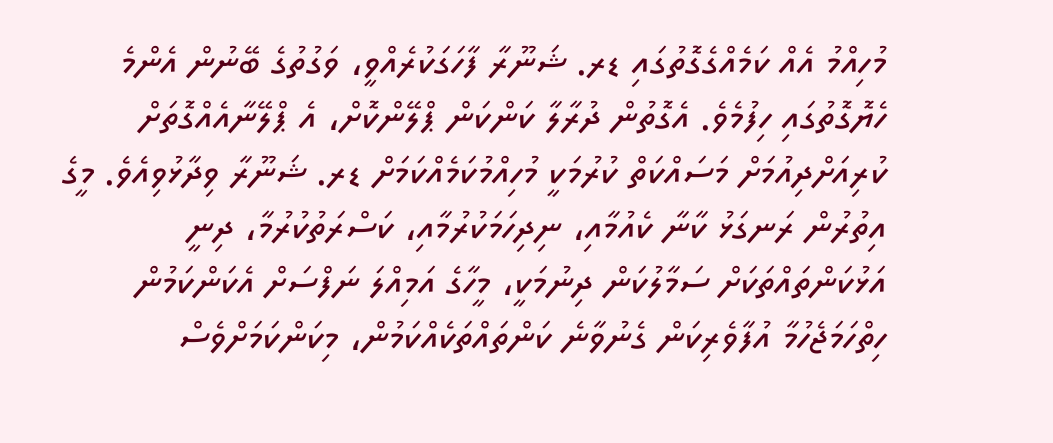މުހިއްމު އެއް ކަމެއްގެގޮތުގައި ޑރ. ޝަނޫރާ ފާހަގަކުރެއްވީ، ވަގުތުގެ ބޭނުން އެންމެ ހެޔޮގޮތުގައި ހިފުމެވެ. އެގޮތުން ދުރާލާ ކަންކަން ޕްލޭންކޮށް، އެ ޕްލޭނާއެއްގޮތަށް ކުރިއަށްދިއުމަށް މަސައްކަތް ކުރުމަކީ މުހިއްމުކަމެއްކަމަށް ޑރ. ޝަނޫރާ ވިދާޅުވިއެވެ. މީގެ އިތުރުން ރަނގަޅު ކާނާ ކެއުމާއި، ނިދިހަމަކުރުމާއި، ކަސްރަތުކުރުމާ، ދިނީ އަޅުކަންތައްތަކަށް ސަމާލުކަން ދިނުމަކީ، މީހާގެ އަމިއްލަ ނަފްސަށް އެކަންކަމުން ހިތްހަމަޖެހުމާ އުފާވެރިކަން ގެނުވާނެ ކަންތައްތަކެއްކަމުން، މިކަންކަމަށްވެސް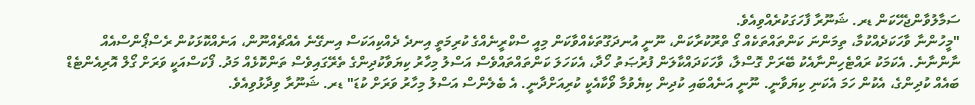ސަމާލުވާންޖެހޭކަން ޑރ. ޝަނޫރާ ފާހަގަކުރެއްވިއެވެ.
"މީހުންނާ ވާހަކަދެއްކުމާ، ތިމަންނަ ކަންތައްތަކެއް ގޯ ތްރޫކުރާކަން، ނޫނީ އުނދަގޫތަކެއްވާކަން މިއީ ސްކްރީނެއްގެ ކުރިމަތީ އިނދެ ދެއްކިއަކަސް އިނގޭނެ އެއްޗެއްނޫން، އަނެއްކޮޅަކުން ރެސްޕޯންސްއެއް ނާންނާނެ. އެކަމަކު ރައްޓެހިންނާއެކު ބޭރަށް ގޮސްލާ، ވާހަކަދައްކާލަން ފުރުޞަތު ހޯދާ، އެކަހަލަ ކަންތައްތައްވެސް އަސްލު މިހާރު ކިޔަވާކުދިންގެ ތެރޭގައިވެސް ތަންކޮޅެއް މަދު. ފޯކަސްއަކީ ވަރަށް ގޯލް އޮރިއެންޓެޑް ބައެއް ކުދިންގެ، އެކުން ހަމަ އެކަނި ކިޔަވާނީ. ނޫނީ އަނެއްބައި ކުދިން ކިޔެވުމާ ވޯކާއެކީ ކުރިއަށްދާނީ. އެ ބެލެންސް އަސްލު މިހާރު ވަރަށް ކުޑަ" ޑރ. ޝަނޫރާ ވިދާޅުވިއެވެ.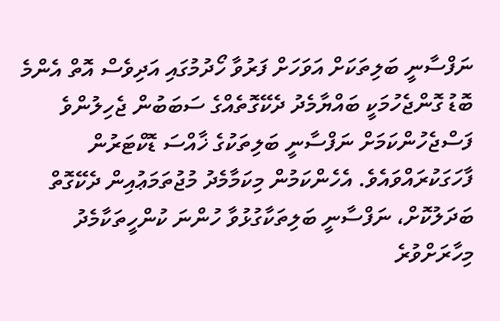ނަފްސާނީ ބަލިތަކަށް އަވަހަށް ފަރުވާ ހޯދުމުގައި އަދިވެސް އޮތް އެންމެ ބޮޑު ގޮންޖެހުމަކީ ބައްޔާމެދު ދެކޭގޮތެއްގެ ސަބަބުން ޖެހިލުންވެ ފަސްޖެހުންކަމަށް ނަފްސާނީ ބަލިތަކުގެ ޚާއްސަ ޑޮކްޓަރުން ފާހަގަކުރައްވައެވެ. އެހެންކަމުން މިކަމާމެދު މުޖުތަމަޢުއިން ދެކޭގޮތް ބަދަލުކޮށް، ނަފްސާނީ ބަލިތަކާގުޅުވާ ހުންނަ ކުންހީތަކާމެދު މިހާރަށްވުރެ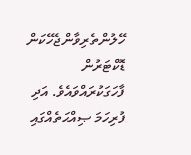ހޭލުންތެރިވާންޖެހޭކަން ޑޮކްޓަރުން ފާހަގަކުރައްވައެވެ. އަދި ފުރިހަމަ ޞިއްޙަތެއްގައި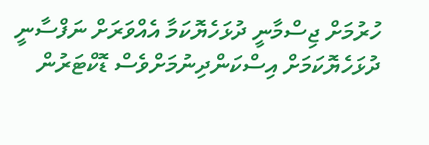ހުރުމަށް ޖިސްމާނީ ދުޅަހެޔޮކަމާ އެއްވަރަށް ނަފްސާނީ ދުޅަހެޔޮކަމަށް އިސްކަންދިނުމަށްވެސް ޑޮކްޓަރުން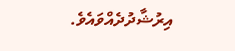އިރުޝާދުދެއްވައެވެ.